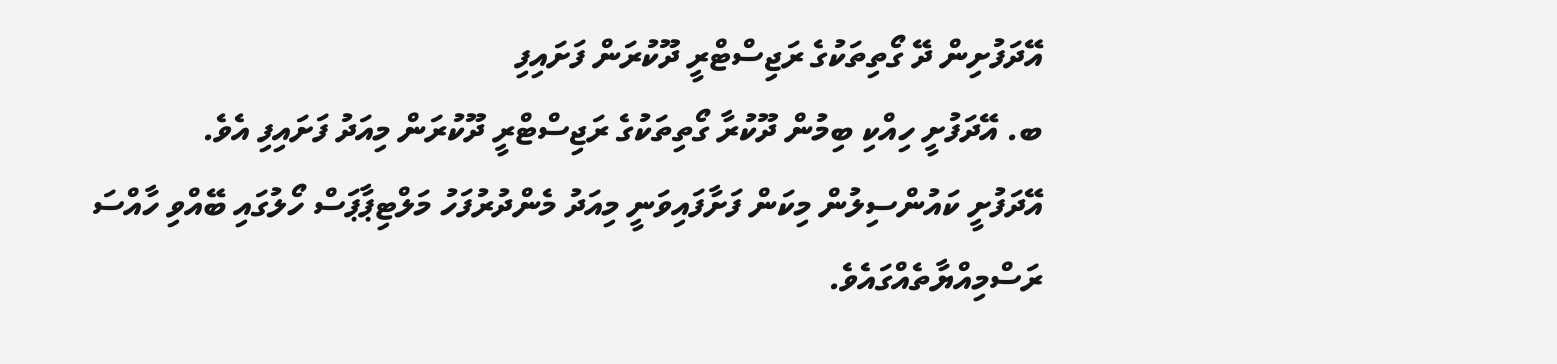އޭދަފުށިން ދޭ ގޯތިތަކުގެ ރަޖިސްޓްރީ ދޫކުރަން ފަށައިފި
ބ. އޭދަފުށީ ހިއްކި ބިމުން ދޫކުރާ ގޯތިތަކުގެ ރަޖިސްޓްރީ ދޫކުރަން މިއަދު ފަށައިފި އެވެ.
އޭދަފުށީ ކައުންސިލުން މިކަން ފަށާފައިވަނީ މިއަދު މެންދުރުފަހު މަލްޓިޕާޕަސް ހޯލުގައި ބޭއްވި ހާއްސަ ރަސްމިއްޔާތެއްގައެވެ.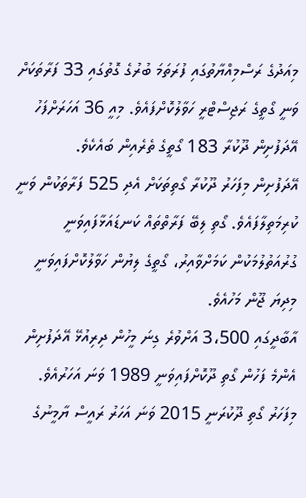މިއަދުގެ ރަސްމިއްޔާތުގައި ފުރަތަމަ ބުރުގެ ގޮތުގައި 33 ފަރާތަކަށް ވަނީ ގޯތީގެ ރަޖިސްޓްރީ ހަވާލުކޮށްފައެވެ. މިއީ 36 އަހަރަށްފަހު އޭދަފުށިން ދޫކުރާ 183 ގޯތީގެ ތެރެއިން ބައެކެވެ.
އޭދަފުށިން މިފަހަރު ދޫކުރާ ގޯތިތަކަށް އެދި 525 ފަރާތަކުން ވަނީ ކުރިމަތިލާފައެވެ. ގޯތި ލިބޭ ފަރާތްތައް ކަނޑައަޅާފައިވަނީ ގުރުއަތުލުމަކުން ކަމަށްވާއިރު، ގޯތީގެ ލިޔުން ހަވާލުކޮށްފައިވަނީ މިދިޔަ ޖޫން މަހުއެވެ.
އާބާދީގައި 3،500 އަށްވުރެ ގިނަ މީހުން ދިރިއުޅޭ އޭދަފުށިން އެންމެ ފަހުން ގޯތި ދޫކޮށްފައިވަނީ 1989 ވަނަ އަހަރުއެވެ. މިފަހަރު ގޯތި ދޫކުރަނީ 2015 ވަނަ އަހަރު ރައީސް ޔާމީނުގެ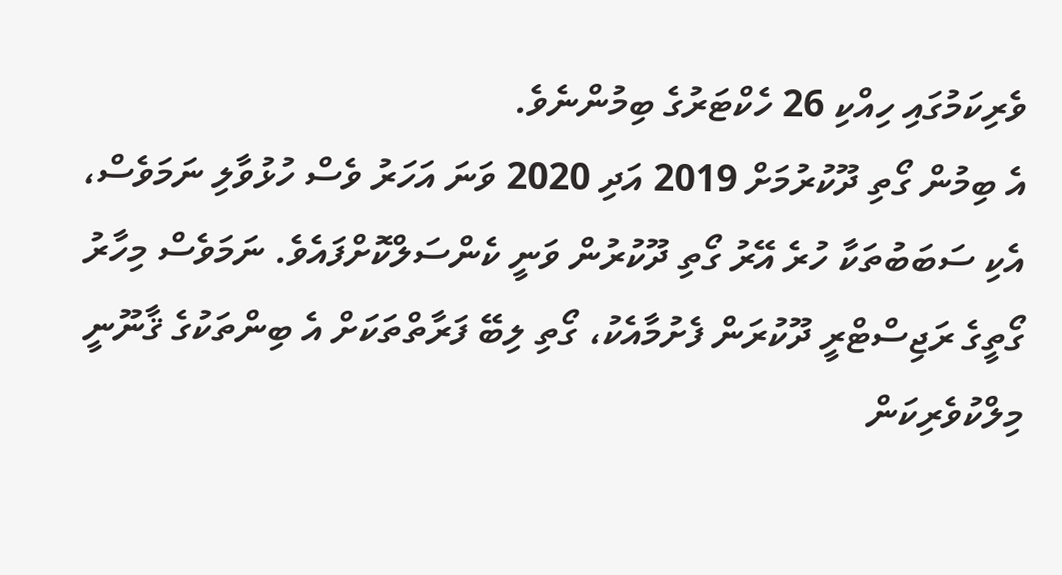ވެރިކަމުގައި ހިއްކި 26 ހެކްޓަރުގެ ބިމުންނެވެ.
އެ ބިމުން ގޯތި ދޫކުރުމަށް 2019 އަދި 2020 ވަނަ އަހަރު ވެސް ހުޅުވާލި ނަމަވެސް، އެކި ސަބަބުތަކާ ހުރެ އޭރު ގޯތި ދޫކުރުން ވަނީ ކެންސަލްކޮށްފައެވެ. ނަމަވެސް މިހާރު ގޯތީގެ ރަޖިސްޓްރީ ދޫކުރަން ފެށުމާއެކު، ގޯތި ލިބޭ ފަރާތްތަކަށް އެ ބިންތަކުގެ ޤާނޫނީ މިލްކުވެރިކަން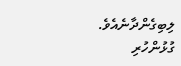ލިބިގެންދާނެއެވެ.
ގުޅުންހުރި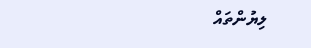ލިޔުންތައް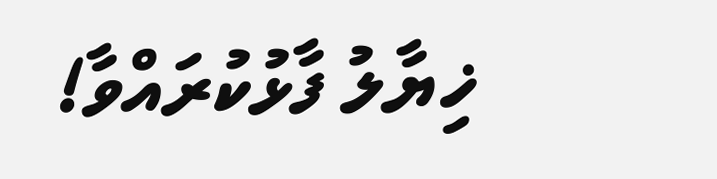ޚިޔާލު ފާޅުކުރައްވާ!